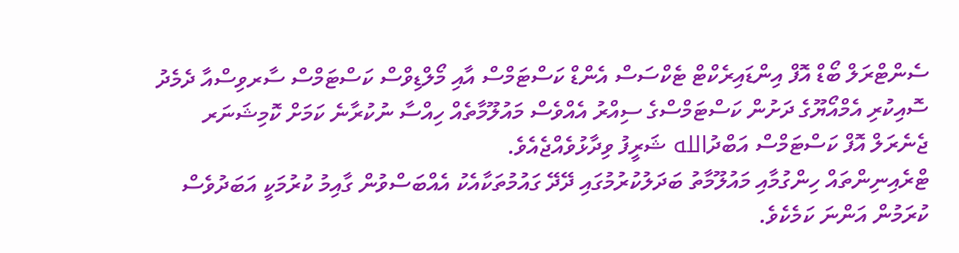ސެންޓްރަލް ބޯޑް އޮފް އިންޑައިރެކްޓް ޓެކްސަސް އެންޑް ކަސްޓަމްސް އާއި މޯލްޑިވްސް ކަސްޓަމްސް ސާރވިސްއާ ދެމެދު ސޮއިކުރި އެމްއޯޔޫގެ ދަށުން ކަސްޓަމްސްގެ ސިއްރު އެއްވެސް މައުލޫމާތެއް ހިއްސާ ނުކުރާނެ ކަމަށް ކޮމިޝަނަރ ޖެނެރަލް އޮފް ކަސްޓަމްސް އަބްދުالله ޝަރީފު ވިދާޅުވެއްޖެއެވެ.
ޓްރެއިނިންތައް ހިންގުމާއި މައުލޫމާތު ބަދަލުކުރުމުގައި ދޭދޭ ގައުމުތަކާއެކު އެއްބަސްވުން ގާއިމު ކުރުމަކީ އަބަދުވެސް ކުރަމުން އަންނަ ކަމެކެވެ.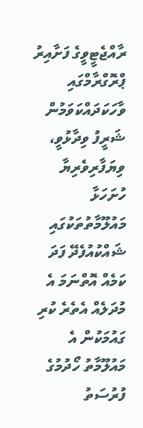ރާއްޖެޓީވީގެ ފަށާއިރު ޕްރޮގްރާމްގައި ވާހަކަދައްކަވަމުން ޝަރީފު ވިދާޅުވީ، ވިޔަފާރިވެރިޔާ ހުށަހަޅާ މައުލޫމާތުތަކުގައި ޝައްކުއުފެދޭ ފަދަ ކަމެއް އޮތްނަމަ އެ މުދަލެއް އެތެރެ ކުރި ގައުމަކުން އެ މައުލޫމާތު ހޯދުމުގެ ފުރުސަތު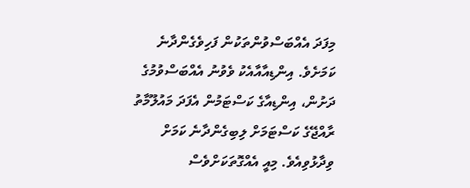މިފަދަ އެއްބަސްވުންތަކުން ފަހިވެގެންދާނެ ކަމަށެވެ. އިންޑިއާއާއެކު ވެވުނު އެއްބަސްވުމުގެ ދަށުން، އިންޑިއާގެ ކަސްޓަމުން އެފަދަ މައުލޫމާތު ރާއްޖޭގެ ކަސްޓަމަށް ލިބިގެންދާނެ ކަމަށް ވިދާޅުވިއެވެ. މިއީ އެއްގޮތަކަށްވެސް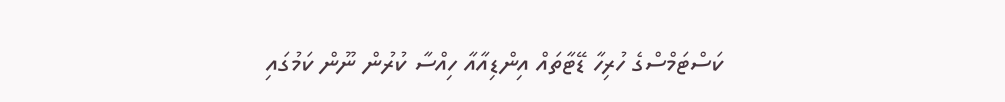ކަސްޓަމްސްގެ ހުރިހާ ޑޭޓާތައް އިންޑިއާއާ ހިއްސާ ކުރުން ނޫން ކަމުގައި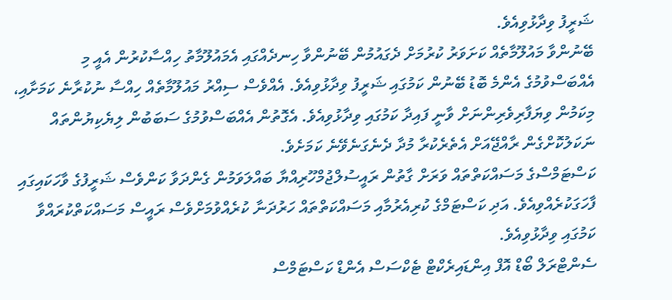ޝަރީފު ވިދާޅުވިއެވެ.
ބޭނުންވާ މައުލޫމާތެއް ކަށަވަރު ކުރުމަށް ދެގައުމުން ބޭނުންވާ ހިނދެއްގައި އެމައުލޫމާތު ހިއްސާކުރުން އެއީ މި އެއްބަސްވުމުގެ އެންމެ ބޮޑު ބޭނުން ކަމުގައި ޝަރީފު ވިދާޅުވިއެވެ. އެއްވެސް ސިއްރު މައުލޫމާތެއް ހިއްސާ ނުކުރާނެ ކަމަށާއި، މިކަމުން ވިޔަފާރިވެރިންނަށް ވާނީ ފައިދާ ކަމުގައި ވިދާޅުވިއެވެ. އެގޮތުން އެއްބަސްވުމުގެ ސަބަބުން ލިޔެކިޔުންތައް ނަކަލުކޮށްގެން ރާއްޖޭއަށް އެތެރެކުރާ މުދާ ދެނެގަނެވޭނެ ކަމަށެވެ.
ކަސްޓަމްސްގެ މަސައްކަތްތައް ވަރަށް ގާތުން ރައީސުލްޖުމްހޫރިއްޔާ ބައްލަވަމުން ގެންދަވާ ކަންވެސް ޝަރީފުގެ ވާހަކައިގައި ފާހަގަކުރެއްވިއެވެ. އަދި ކަސްޓަމްގެ ކުރިއެރުމާއި މަސައްކަތްތައް ހަރުދަނާ ކުރެއްވުމަށްވެސް ރައީސް މަސައްކަތްކުރައްވާ ކަމުގައި ވިދާޅުވިއެވެ.
ސެންޓްރަލް ބޯޑް އޮފް އިންޑައިރެކްޓް ޓެކްސަސް އެންޑް ކަސްޓަމްސް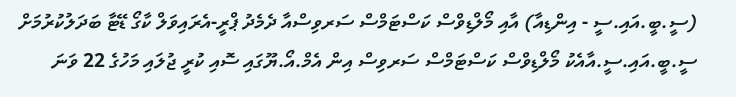(ސީ.ބީ.އައި.ސީ - އިންޑިއާ) އާއި މޯލްޑިވްސް ކަސްޓަމްސް ސަރވިސްއާ ދެމެދު ޕްރީ-އެރައިވަލް ކާގޯ ޑޭޓާ ބަދަލުކުރުމަށް ސީ.ބީ.އައި.ސީ.އާއެކު މޯލްޑިވްސް ކަސްޓަމްސް ސަރވިސް އިން އެމް.އޯ.ޔޫގައި ސޮއި ކުރީ ޖުލައި މަހުގެ 22 ވަނަ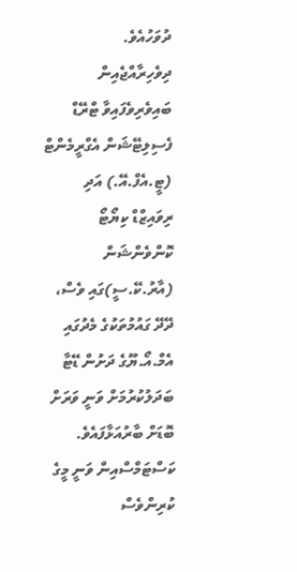ދުވަހުއެވެ.
ދިވެހިރާއްޖެއިން ބައިވެރިވެފައިވާ ޓްރޭޑް ފެސިލިޓޭޝަން އެގްރީމެންޓް (ޓީ.އެފް.އޭ.) އަދި ރިވައިޒްޑް ކިޔޯޓޯ ކޮންވެންޝަން (އާރު.ކޭ.ސީ)ގައި ވެސް، ދޭދޭ ގައުމުތަކުގެ މެދުގައި އެމް.އޯ.ޔޫގެ ދަށުން ޑޭޓާ ބަދަލުކުރުމަށް ވަނީ ވަރަށް ބޮޑަށް ބާރުއަޅާފައެވެ. ކަސްޓަމްސްއިން ވަނީ މީގެ ކުރިންވެސް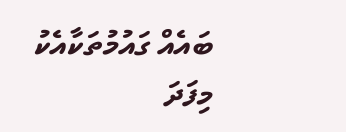ބައެއް ގައުމުތަކާއެކު މިފަދަ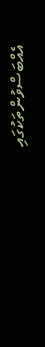އެއްބަސްވުންތަކުގައި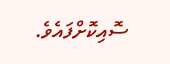ސޮއިކޮށްފައެވެ.